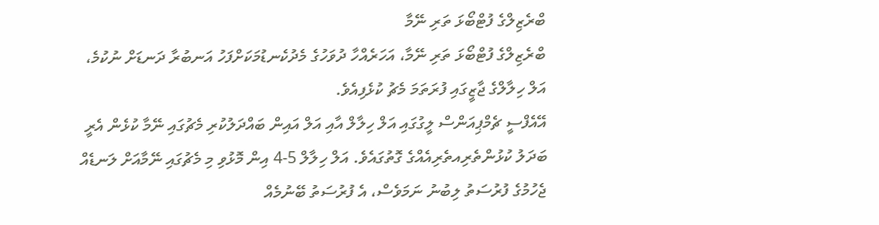ބްރެޒިލްގެ ފުޓްބޯޅަ ތަރި ނޭމާ
ބްރެޒިލްގެ ފުޓްބޯޅަ ތަރި ނޭމާ، އަހަރެއްހާ ދުވަހުގެ މެދުކެނޑުމަކަށްފަހު އަނބުރާ ދަނޑަށް ނުކުމެ، އަލް ހިލާލްގެ ޖާޒީގައި ފުރަތަމަ މެޗު ކުޅެފިއެވެ.
އޭއެފްސީ ޗެމްޕިއަންސް ލީގުގައި އަލް ހިލާލް އާއި އަލް އައިން ބައްދަލުކުރި މެޗުގައި ނޭމާ ކުޅެން އެރީ ބަދަލު ކުޅުންތެރިއތެރިއެއްގެ ގޮތުގައެވެ. އަލް ހިލާލް 5-4 އިން މޮޅުވި މި މެޗުގައި ނޭމާއަށް ލަނޑެއް ޖެހުމުގެ ފުރުސަތު ލިބުނު ނަމަވެސް، އެ ފުރުސަތު ބޭނުމެއް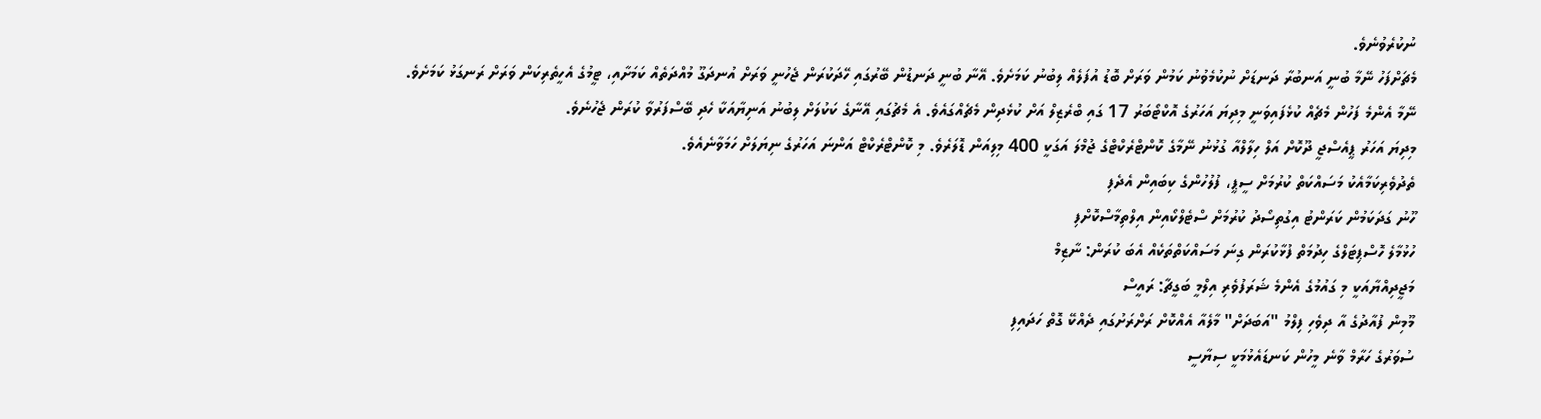ނުކުރެވުނެވެ.
މެޗަށްފަހު ނޭމާ ބުނީ އަނބުރާ ދަނޑަށް ނުކުމެވުނު ކަމުން ވަރަށް ބޮޑު އުފަލެއް ލިބުނު ކަމަށެވެ. އޭނާ ބުނީ ދަނޑުން ބޭރުގައި ހޭދަކުރަން ޖެހުނީ ވަރަށް އުނދަގޫ މުއްދަތެއް ކަމަށާއި، ޓީމުގެ އެހީތެރިކަން ވަރަށް ރަނގަޅު ކަމަށެވެ.
ނޭމާ އެންމެ ފަހުން މެޗެއް ކުޅެފައިވަނީ މިދިޔަ އަހަރުގެ އޮކްޓޯބަރު 17 ގައި ބްރެޒިލް އަށް ކުޅެދިން މެޗެއްގައެވެ. އެ މެޗުގައި އޭނާގެ ކަކުލަށް ލިބުނު އަނިޔާއަކާ ހެދި ބޭސްފަރުވާ ކުރަން ޖެހުނެވެ.
މިދިޔަ އަހަރު ޕީއެސްޖީ ދޫކޮށް އަލް ހިލާލްއާ ގުޅުނު ނޭމާގެ ކޮންޓްރެކްޓްގެ ޖުމްލަ އަގަކީ 400 މިލިއަން ޑޮލަރެވެ. މި ކޮންޓްރެކްޓް އަންނަ އަހަރުގެ ނިޔަލަށް ހަމަވާނެއެވެ.
ތެދުވެރިކަމާއެކު މަސައްކަތް ކުރުމަށް ސީޕީ، ފުލުހުންގެ ކިބައިން އެދެފި
ހޫނު ގަދަކަމުން ކަރަންޓު އިގުތިސޯދު ކުރުމަށް ސްޓެލްކޯއިން އިލްތިމާސްކޮށްފި
ހުޅުމާލެ ހޮސްޕިޓަލްގެ ހިދުމަތް ފުޅާކުރަން ގިނަ މަސައްކަތްތަކެއް އެބަ ކުރަން: ނާޒިމް
މަޖީދިއްޔާއަކީ މި ގައުމުގެ އެންމެ ޝަރަފުވެރި އިލްމީ ބަގީޗާ: ރައީސް
މޫމިން ފުއާދުގެ އާ ދިވެހި ފިލްމު "އަބަދަށް" މާލެއާ އެއްކޮށް ރަށްރަށުގައި ދެއްކޭ ގޮތް ހަދައިފި
ސުވަރުގެ ހަރާމް ވާނެ މީހުން ކަނޑައެޅުމަކީ ސިޔާސީ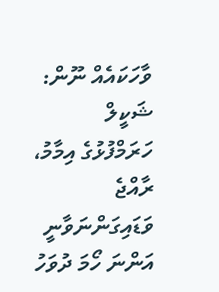ވާހަކައެއް ނޫން: ޝަކީލް
ހަރަމްފުޅުގެ އިމާމު، ރާއްޖެ ވަޑައިގަންނަވާނީ އަންނަ ހޯމަ ދުވަހު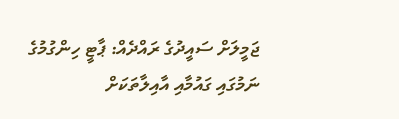ޖަމީލަށް ސައީދުގެ ރައްދެއް: ޕާޓީ ހިންގުމުގެ ނަމުގައި ގައުމާއި އާއިލާތަކަށް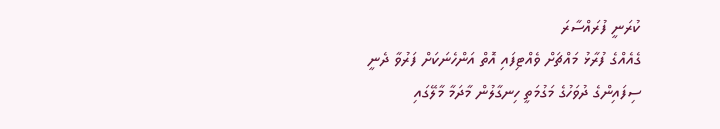ކުރަނީ ފުރައްސާރަ
ގެއެއްގެ ފުރާޅު މައްޗަށް ވެއްޓިފައި އޮތް އަންހެނަކަށް ފަރުވާ ދެނީ
ސިފައިންގެ ދުވަހުގެ މަގުމަތީ ހިނގާލުން މާދަމާ މާލޭގައި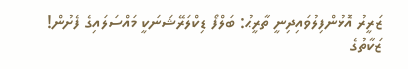ޒަރީރު އޮޅުންފިލުވައިދިނީ ތާރީޙު: ބަލްފޯ ޑިކްލަރޭޝަނަކީ މައްސަލައިގެ ފެށުން!
ޒަކާތުގެ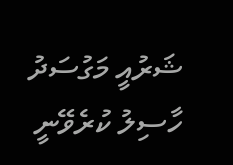ޝަރުއީ މަގުސަދު ހާސިލު ކުރެވޭނީ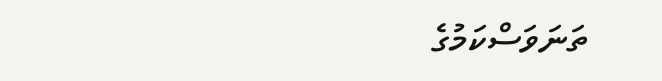ތަނަވަސްކަމުގެ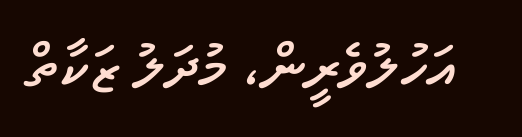އަހުލުވެރީން، މުދަލު ޒަކާތް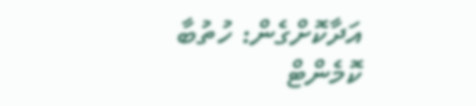އަދާކޮށްގެން: ހުތުބާ
ކޮމެންޓް